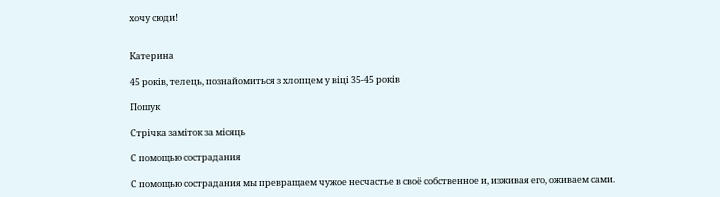хочу сюди!


Катерина

45 років, телець, познайомиться з хлопцем у віці 35-45 років

Пошук

Стрічка заміток за місяць

С помощью сострадания

С помощью сострадания мы превращаем чужое несчастье в своё собственное и, изживая его, оживаем сами.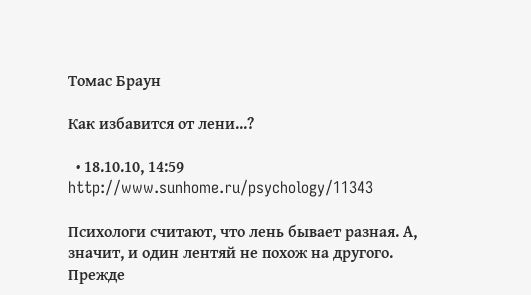Томас Браун

Как избавится от лени...?

  • 18.10.10, 14:59
http://www.sunhome.ru/psychology/11343

Психологи считают, что лень бывает разная. А, значит, и один лентяй не похож на другого.
Прежде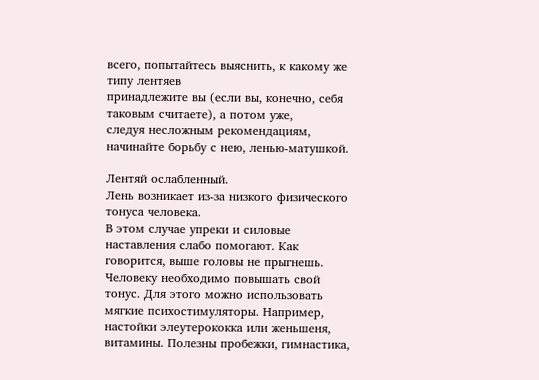всего, попытайтесь выяснить, к какому же типу лентяев
принадлежите вы (если вы, конечно, себя таковым считаете), а потом уже,
следуя несложным рекомендациям, начинайте борьбу с нею, ленью-матушкой.

Лентяй ослабленный.
Лень возникает из-за низкого физического тонуса человека.
В этом случае упреки и силовые наставления слабо помогают. Как говорится, выше головы не прыгнешь.
Человеку необходимо повышать свой тонус. Для этого можно использовать
мягкие психостимуляторы. Например, настойки элеутерококка или женьшеня,
витамины. Полезны пробежки, гимнастика,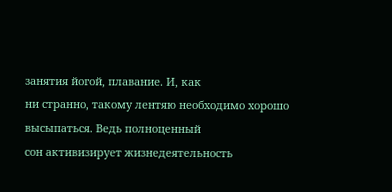занятия йогой, плавание. И, как
ни странно, такому лентяю необходимо хорошо высыпаться. Ведь полноценный
сон активизирует жизнедеятельность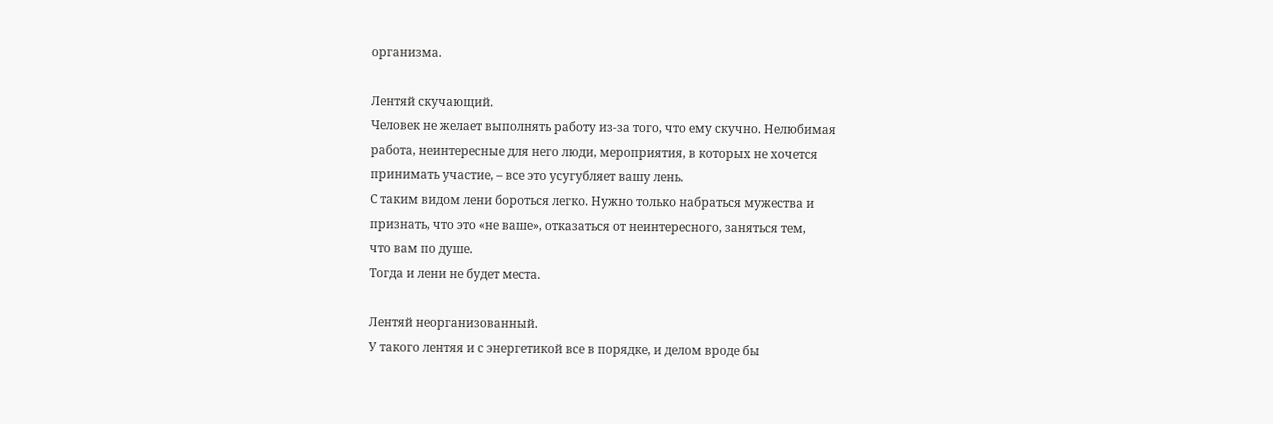организма.

Лентяй скучающий.
Человек не желает выполнять работу из-за того, что ему скучно. Нелюбимая
работа, неинтересные для него люди, мероприятия, в которых не хочется
принимать участие, – все это усугубляет вашу лень.
С таким видом лени бороться легко. Нужно только набраться мужества и
признать, что это «не ваше», отказаться от неинтересного, заняться тем,
что вам по душе.
Тогда и лени не будет места.

Лентяй неорганизованный.
У такого лентяя и с энергетикой все в порядке, и делом вроде бы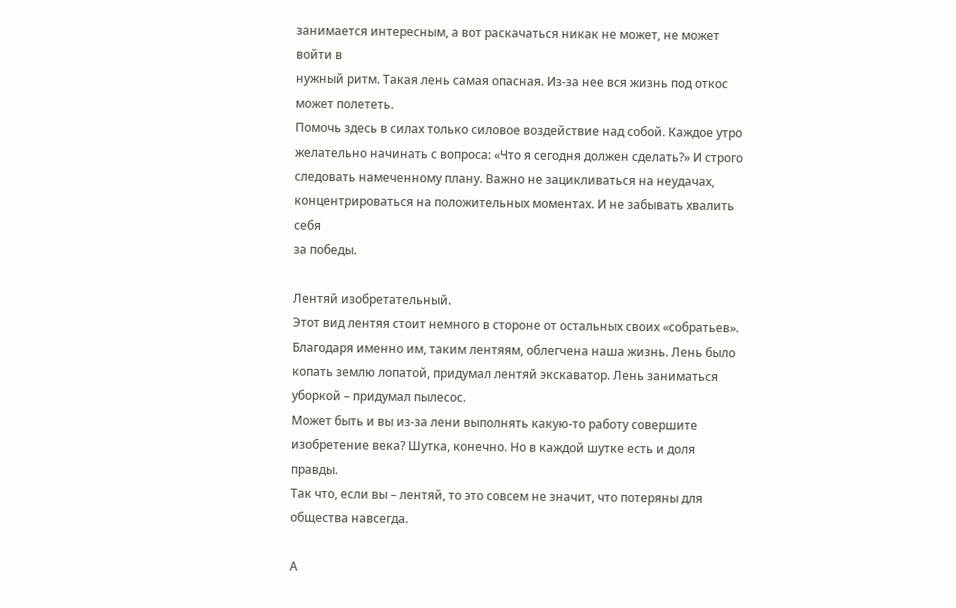занимается интересным, а вот раскачаться никак не может, не может войти в
нужный ритм. Такая лень самая опасная. Из-за нее вся жизнь под откос
может полететь.
Помочь здесь в силах только силовое воздействие над собой. Каждое утро
желательно начинать с вопроса: «Что я сегодня должен сделать?» И строго
следовать намеченному плану. Важно не зацикливаться на неудачах,
концентрироваться на положительных моментах. И не забывать хвалить себя
за победы.

Лентяй изобретательный.
Этот вид лентяя стоит немного в стороне от остальных своих «собратьев».
Благодаря именно им, таким лентяям, облегчена наша жизнь. Лень было
копать землю лопатой, придумал лентяй экскаватор. Лень заниматься
уборкой – придумал пылесос.
Может быть и вы из-за лени выполнять какую-то работу совершите
изобретение века? Шутка, конечно. Но в каждой шутке есть и доля правды.
Так что, если вы – лентяй, то это совсем не значит, что потеряны для общества навсегда.

А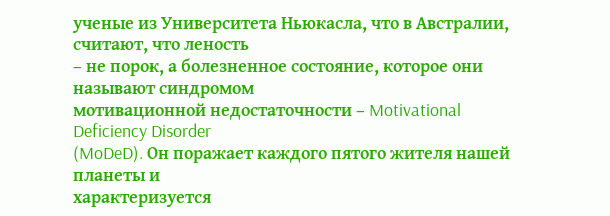ученые из Университета Ньюкасла, что в Австралии, считают, что леность
– не порок, а болезненное состояние, которое они называют синдромом
мотивационной недостаточности – Motivational Deficiency Disorder
(MoDeD). Он поражает каждого пятого жителя нашей планеты и
характеризуется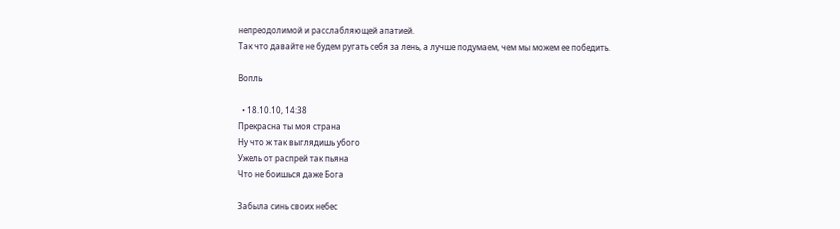непреодолимой и расслабляющей апатией.
Так что давайте не будем ругать себя за лень, а лучше подумаем, чем мы можем ее победить.

Вопль

  • 18.10.10, 14:38
Прекрасна ты моя страна
Ну что ж так выглядишь убого
Ужель от распрей так пьяна
Что не боишься даже Бога

Забыла синь своих небес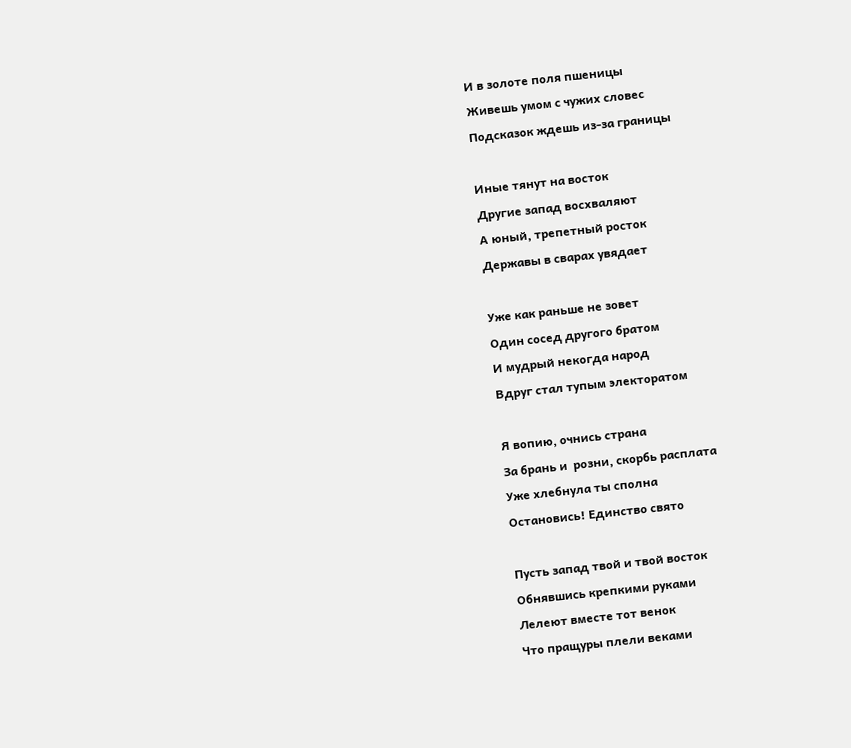И в золоте поля пшеницы
Живешь умом с чужих словес
Подсказок ждешь из-за границы

Иные тянут на восток
Другие запад восхваляют
А юный, трепетный росток
Державы в сварах увядает

Уже как раньше не зовет
Один сосед другого братом
И мудрый некогда народ
Вдруг стал тупым электоратом

Я вопию, очнись страна
За брань и  розни, скорбь расплата
Уже хлебнула ты сполна
Остановись! Единство свято

Пусть запад твой и твой восток
Обнявшись крепкими руками
Лелеют вместе тот венок
Что пращуры плели веками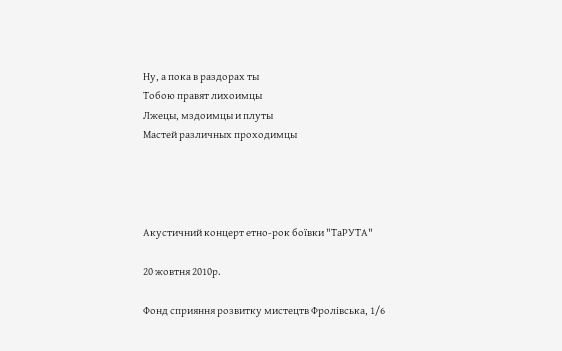Ну, а пока в раздорах ты
Тобою правят лихоимцы
Лжецы, мздоимцы и плуты
Мастей различных проходимцы




Акустичний концерт етно-рок боївки "ТаРУТА"

20 жовтня 2010р.

Фонд сприяння розвитку мистецтв Фролівська, 1/6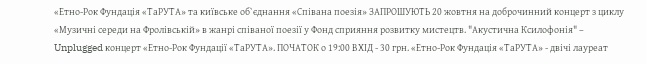«Етно-Рок Фундація «ТаРУТА» та київське об`єднання «Співана поезія» ЗАПРОШУЮТЬ 20 жовтня на доброчинний концерт з циклу «Музичні середи на Фролівській» в жанрі співаної поезії у Фонд сприяння розвитку мистецтв. "Акустична Ксилофонія" – Unplugged концерт «Етно-Рок Фундації «ТаРУТА». ПОЧАТОК о 19:00 ВХІД - 30 грн. «Етно-Рок Фундація «ТаРУТА» - двічі лауреат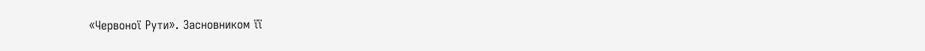«Червоної Рути». Засновником її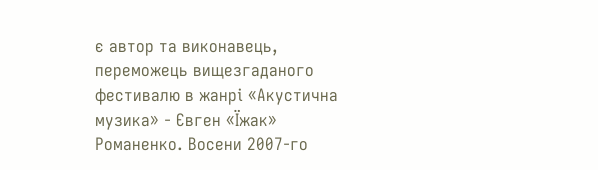є автор та виконавець, переможець вищезгаданого фестивалю в жанрі «Акустична музика» - Євген «Їжак» Романенко. Восени 2007-го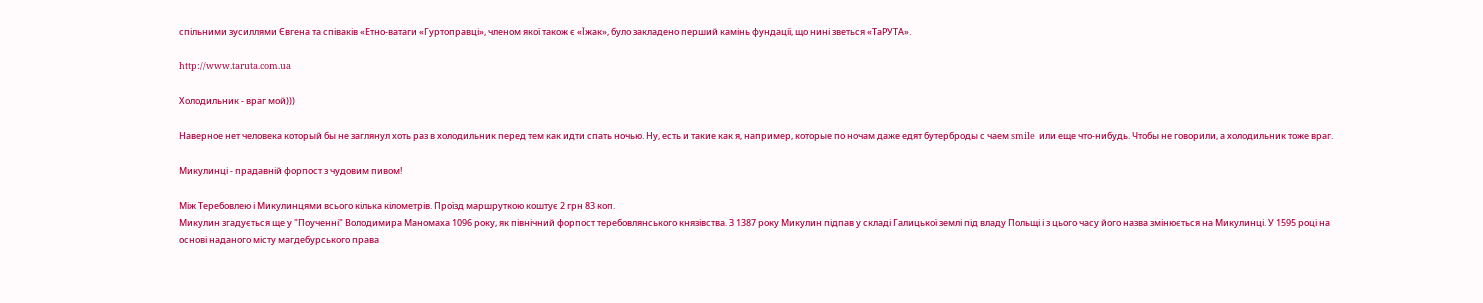спільними зусиллями Євгена та співаків «Етно-ватаги «Гуртоправці», членом якої також є «Їжак», було закладено перший камінь фундації, що нині зветься «ТаРУТА».

http://www.taruta.com.ua

Холодильник - враг мой)))

Наверное нет человека который бы не заглянул хоть раз в холодильник перед тем как идти спать ночью. Ну, есть и такие как я, например, которые по ночам даже едят бутерброды с чаем smile  или еще что-нибудь. Чтобы не говорили, а холодильник тоже враг.

Микулинці - прадавній форпост з чудовим пивом!

Між Теребовлею і Микулинцями всього кілька кілометрів. Проїзд маршруткою коштує 2 грн 83 коп.
Микулин згадується ще у "Поученні" Володимира Маномаха 1096 року, як північний форпост теребовлянського князівства. З 1387 року Микулин підпав у складі Галицької землі під владу Польщі і з цього часу його назва змінюється на Микулинці. У 1595 році на основі наданого місту магдебурського права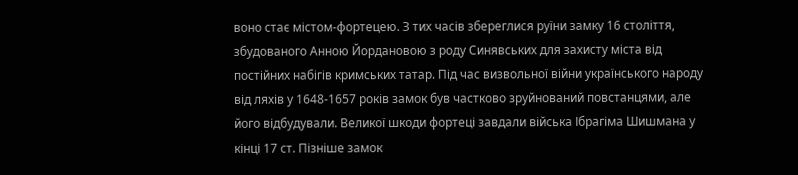воно стає містом-фортецею. З тих часів збереглися руїни замку 16 століття, збудованого Анною Йордановою з роду Синявських для захисту міста від постійних набігів кримських татар. Під час визвольної війни українського народу від ляхів у 1648-1657 років замок був частково зруйнований повстанцями, але його відбудували. Великої шкоди фортеці завдали війська Ібрагіма Шишмана у кінці 17 ст. Пізніше замок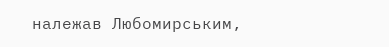належав Любомирським,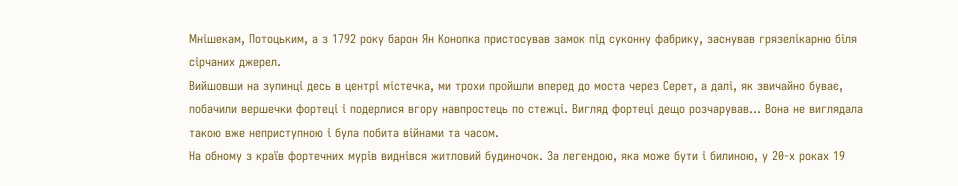Мнішекам, Потоцьким, а з 1792 року барон Ян Конопка пристосував замок під суконну фабрику, заснував грязелікарню біля сірчаних джерел.
Вийшовши на зупинці десь в центрі містечка, ми трохи пройшли вперед до моста через Серет, а далі, як звичайно буває, побачили вершечки фортеці і подерлися вгору навпростець по стежці. Вигляд фортеці дещо розчарував... Вона не виглядала такою вже неприступною і була побита війнами та часом.
На обному з країв фортечних мурів виднівся житловий будиночок. За легендою, яка може бути і билиною, у 20-х роках 19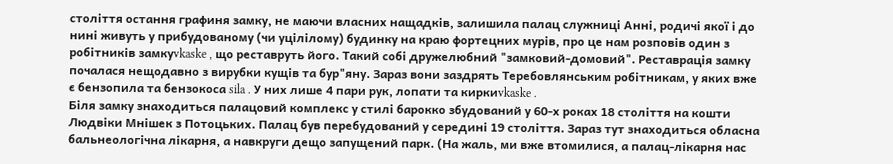століття остання графиня замку, не маючи власних нащадків, залишила палац служниці Анні, родичі якої і до нині живуть у прибудованому (чи уцілілому) будинку на краю фортецних мурів, про це нам розповів один з робітників замкуvkaske , що реставруть його. Такий собі дружелюбний "замковий-домовий". Реставрація замку почалася нещодавно з вирубки кущів та бур"яну. Зараз вони заздрять Теребовлянським робітникам, у яких вже є бензопила та бензокоса sila . У них лише 4 пари рук, лопати та киркиvkaske .
Біля замку знаходиться палацовий комплекс у стилі барокко збудований у 60-х роках 18 століття на кошти Людвіки Мнішек з Потоцьких. Палац був перебудований у середині 19 століття. Зараз тут знаходиться обласна  бальнеологічна лікарня, а навкруги дещо запущений парк. (На жаль, ми вже втомилися, а палац-лікарня нас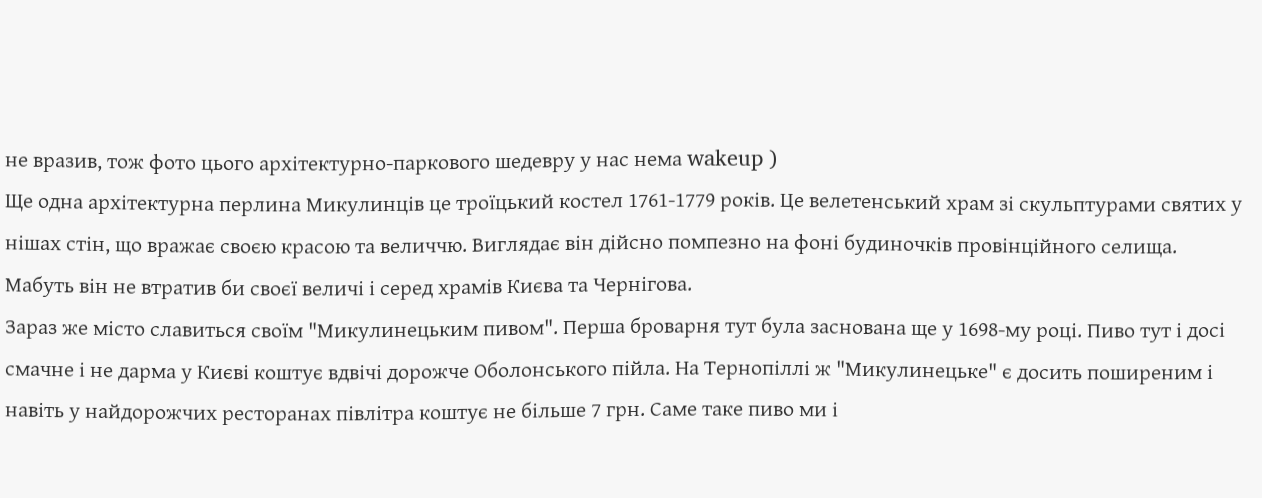не вразив, тож фото цього архітектурно-паркового шедевру у нас нема wakeup )
Ще одна архітектурна перлина Микулинців це троїцький костел 1761-1779 років. Це велетенський храм зі скульптурами святих у нішах стін, що вражає своєю красою та величчю. Виглядає він дійсно помпезно на фоні будиночків провінційного селища.
Мабуть він не втратив би своєї величі і серед храмів Києва та Чернігова.
Зараз же місто славиться своїм "Микулинецьким пивом". Перша броварня тут була заснована ще у 1698-му році. Пиво тут і досі смачне і не дарма у Києві коштує вдвічі дорожче Оболонського пійла. На Тернопіллі ж "Микулинецьке" є досить поширеним і навіть у найдорожчих ресторанах півлітра коштує не більше 7 грн. Саме таке пиво ми і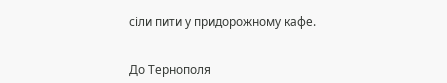сіли пити у придорожному кафе.


До Тернополя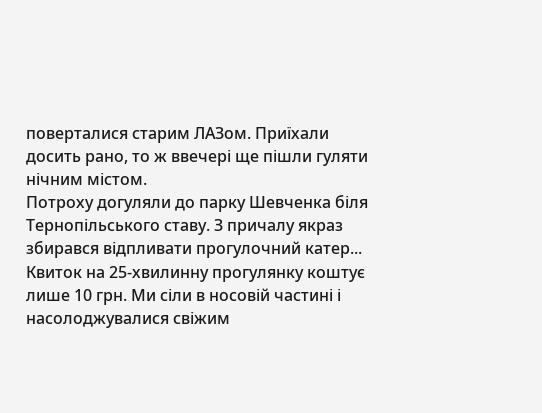поверталися старим ЛАЗом. Приїхали досить рано, то ж ввечері ще пішли гуляти нічним містом.
Потроху догуляли до парку Шевченка біля Тернопільського ставу. З причалу якраз збирався відпливати прогулочний катер... Квиток на 25-хвилинну прогулянку коштує лише 10 грн. Ми сіли в носовій частині і насолоджувалися свіжим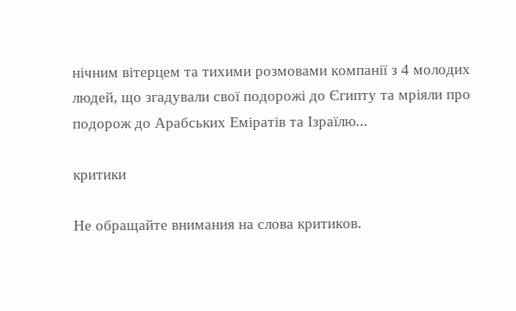нічним вітерцем та тихими розмовами компанії з 4 молодих людей, що згадували свої подорожі до Єгипту та мріяли про подорож до Арабських Еміратів та Ізраїлю...

критики

Не обращайте внимания на слова критиков.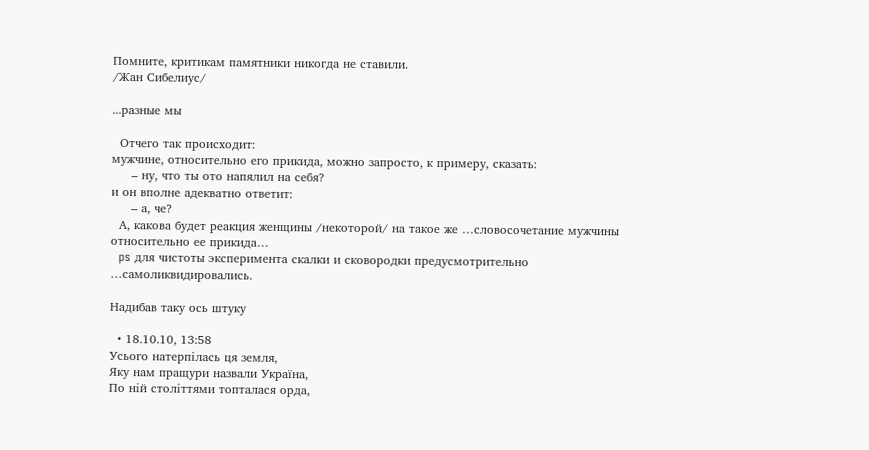Помните, критикам памятники никогда не ставили.
/Жан Сибелиус/

...разные мы

  Отчего так происходит:
мужчине, относительно его прикида, можно запросто, к примеру, сказать:
     – ну, что ты ото напялил на себя?
и он вполне адекватно ответит:
     – а, че?
  А, какова будет реакция женщины /некоторой/ на такое же …словосочетание мужчины относительно ее прикида…
  ps для чистоты эксперимента скалки и сковородки предусмотрительно …самоликвидировались.

Надибав таку ось штуку

  • 18.10.10, 13:58
Усього натерпілась ця земля,
Яку нам пращури назвали Україна,
По ній століттями топталася орда,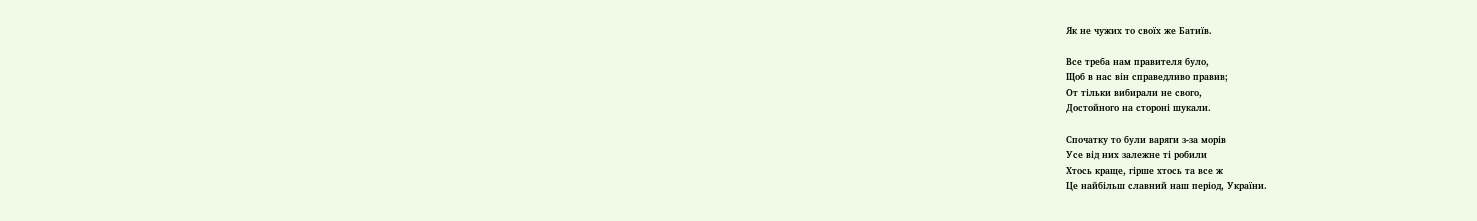Як не чужих то своїх же Батиїв.

Все треба нам правителя було,
Щоб в нас він справедливо правив;
От тільки вибирали не свого,
Достойного на стороні шукали.

Спочатку то були варяги з-за морів
Усе від них залежне ті робили
Хтось краще, гірше хтось та все ж
Це найбільш славний наш період, України.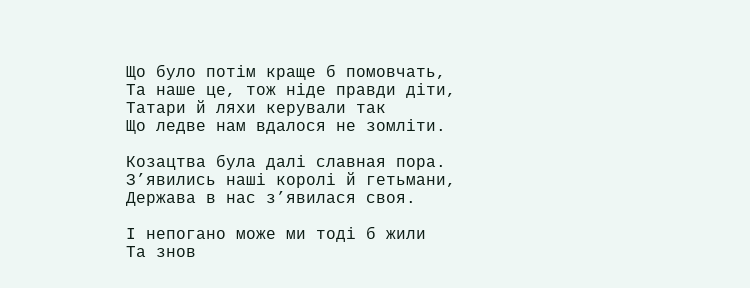Що було потім краще б помовчать,
Та наше це, тож ніде правди діти,
Татари й ляхи керували так
Що ледве нам вдалося не зомліти.

Козацтва була далі славная пора.
З’явились наші королі й гетьмани,
Держава в нас з’явилася своя.

І непогано може ми тоді б жили
Та знов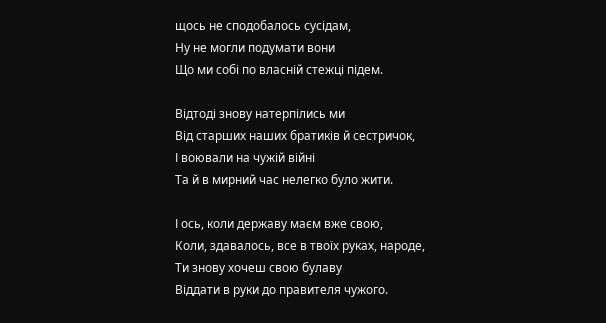щось не сподобалось сусідам,
Ну не могли подумати вони
Що ми собі по власній стежці підем.

Відтоді знову натерпілись ми
Від старших наших братиків й сестричок,
І воювали на чужій війні
Та й в мирний час нелегко було жити.

І ось, коли державу маєм вже свою,
Коли, здавалось, все в твоїх руках, народе,
Ти знову хочеш свою булаву
Віддати в руки до правителя чужого.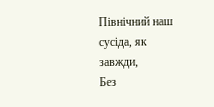Північний наш сусіда, як завжди,
Без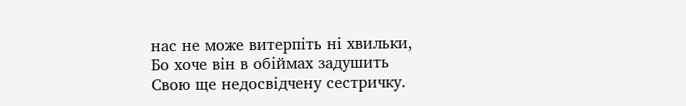нас не може витерпіть ні хвильки,
Бо хоче він в обіймах задушить
Свою ще недосвідчену сестричку.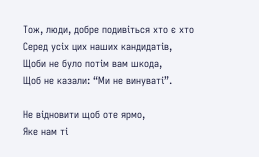Тож, люди, добре подивіться хто є хто
Серед усіх цих наших кандидатів,
Щоби не було потім вам шкода,
Щоб не казали: “Ми не винуваті”.

Не відновити щоб оте ярмо,
Яке нам ті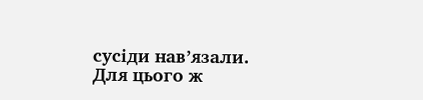сусіди нав’язали.
Для цього ж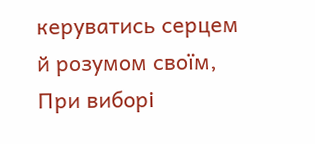керуватись серцем й розумом своїм,
При виборі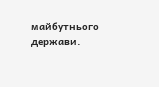майбутнього держави.